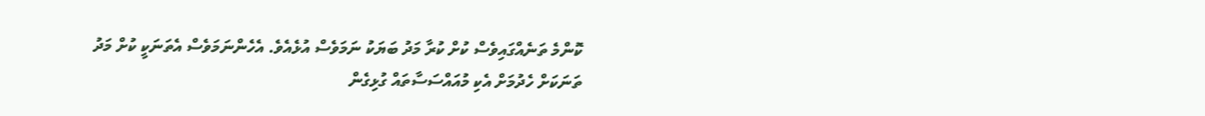ކޮންމެ ތަނެއްގައިވެސް ކުށް ކުރާ މަދު ބަޔަކު ނަމަވެސް އުޅެއެވެ. އެހެންނަމަވެސް އެތަނަކީ ކުށް މަދު ތަނަކަށް ހެދުމަށް އެކި މުއައްސަސާތައް ގުޅިގެން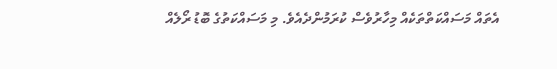އެތައް މަސައްކަތްތަކެއް މިހާރުވެސް ކުރަމުންދެއެވެ. މި މަސައްކަތުގެ ބޮޑު ރޯލެއް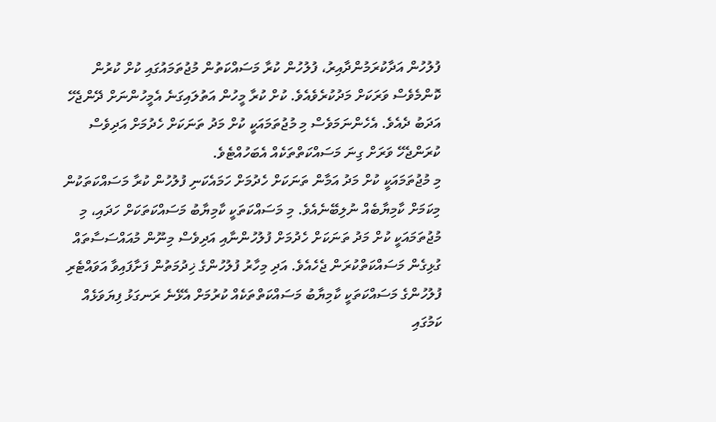ފުލުހުން އަދާކުރަމުންދާއިރު، ފުލުހުން ކުރާ މަސައްކަތުން މުޖުތަމައުގައި ކުށް ކުރުން ކޮންމެވެސް ވަރަކަށް މަދުކުރެވެއެވެ. ކުށް ކުރާ މީހުން އަތުލައިގަނެ އެމީހުންނަށް ދޭންޖެހޭ އަދަބު ދެއެވެ. އެހެންނަމަވެސް މި މުޖުތަމައަކީ ކުށް މަދު ތަނަކަށް ހެދުމަށް އަދިވެސް ކުރަންޖެހޭ ވަރަށް ގިނަ މަސައްކަތްތަކެއް އެބަހުއްޓެވެ.
މި މުޖުތަމައަކީ ކުށް މަދު އަމާން ތަނަކަށް ހެދުމަށް ހަމައެކަނި ފުލުހުން ކުރާ މަސައްކަތަކުން މިކަމަށް ކާމިޔާބެއް ނުލިބޭނެއެވެ. މި މަސައްކަތަކީ ކާމިޔާބު މަސައްކަތަކަށް ހަދައި، މި މުޖުތަމައަކީ ކުށް މަދު ތަނަކަށް ހެދުމަށް ފުލުހުންނާއި އަދިވެސް މިނޫން މުއައްސަސާތައް ގުޅިގެން މަސައްކަތްކުރަން ޖެހެއެވެ. އަދި މިހާރު ފުލުހުންގެ ޚިދުމަތުން ފަށާފައިވާ އަވައްޓެރި ފުލުހުންގެ މަސައްކަތަކީ ކާމިޔާބު މަސައްކަތްތަކެއް ކުރުމަށް އެޅޭނެ ރަނގަޅު ފިޔަވަޅެއް ކަމުގައި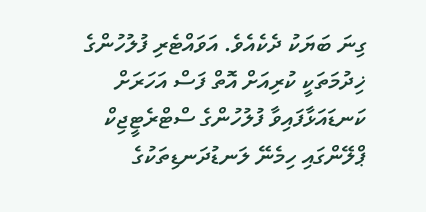ގިނަ ބަޔަކު ދެކެއެވެ. އަވައްޓެރި ފުލުހުންގެ ޚިދުމަތަކީ ކުރިއަށް އޮތް ފަސް އަހަރަށް ކަނޑައަޅާފައިވާ ފުލުހުންގެ ސްޓްރެޓީޖިކް ޕްލޭންގައި ހިމެނޭ ލަނޑުދަނޑިތަކުގެ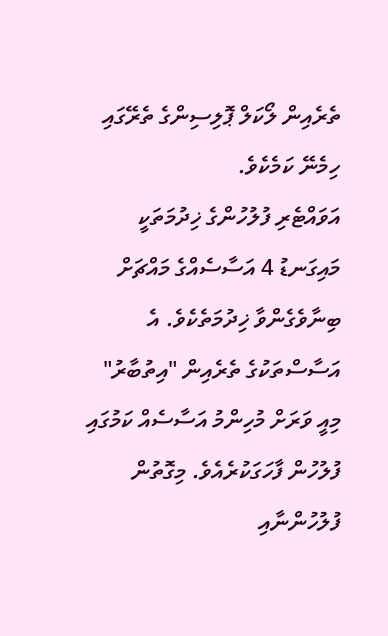ތެރެއިން ލޯކަލް ޕޮލިސިންގެ ތެރޭގައި ހިމެނޭ ކަމެކެވެ.
އަވައްޓެރި ފުލުހުންގެ ޚިދުމަތަކީ މައިގަނޑު 4 އަސާސެއްގެ މައްޗަށް ބިނާވެގެންވާ ޚިދުމަތެކެވެ. އެ އަސާސްތަކުގެ ތެރެއިން "އިތުބާރު" މިއީ ވަރަށް މުހިންމު އަސާސެއް ކަމުގައި ފުލުހުން ފާހަގަކުރެއެވެ. މިގޮތުން ފުލުހުންނާއި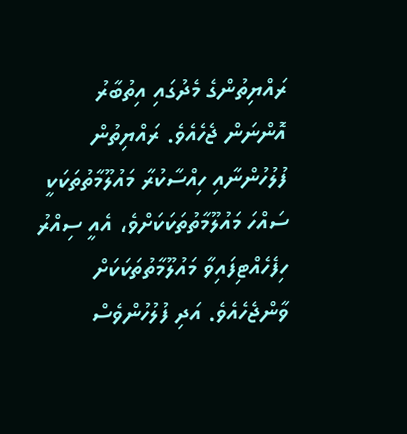ރައްޔިތުންގެ މެދުގައި އިތުބާރު އޮންނަން ޖެހެއެވެ. ރައްޔިތުން ފުލުހުންނާއި ހިއްސާކުރާ މައުލޫމާތުތަކަކީ ސައްހަ މައުލޫމާތުތަކަކަށްވެ، އެއީ ސިއްރު ހިފެހެއްޓިފައިވާ މައުލޫމާތުތަކަކަށް ވާންޖެހެއެވެ. އަދި ފުލުހުންވެސް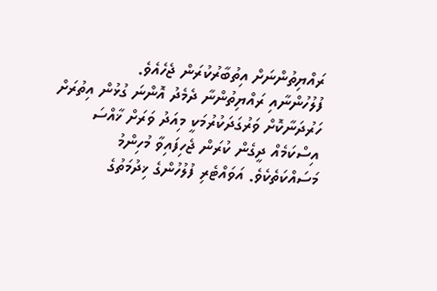ރައްޔިތުންނަށް އިތުބާރުކުރަން ޖެހެއެވެ.
ފުލުހުންނާއި ރައްޔިތުންނާ ދެމެދު އޮންނަ ގުޅުން އިތުރަށް ހަރުދަނާކޮށް ވަރުގަދަކުރުމަކީ މިއަދު ވަރަށް ޚާއްސަ އިސްކަމެއް ދީގެން ކުރަން ޖެހިފައިވާ މުހިންމު މަސައްކަތެކެވެ. އަވައްޓެރި ފުލުހުންގެ ޚިދުމަތުގެ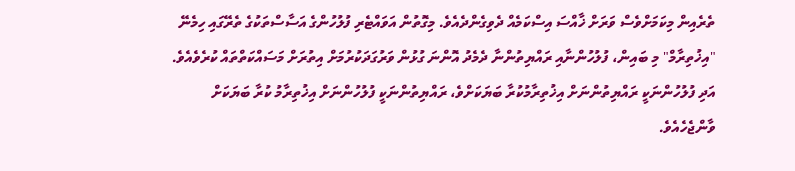ތެރެއިން މިކަމަށްވެސް ވަރަށް ޚާއްސަ އިސްކަމެއް ދެވިގެންދެއެވެ. މިގޮތުން އަވައްޓެރި ފުލުހުންގެ އަސާސްތަކުގެ ތެރޭގައި ހިމެނޭ "އިޚުތިރާމް" މި ބައިން، ފުލުހުންނާއި ރައްޔިތުންނާ ދެމެދު އޮންނަ ގުޅުން ވަރުގަދަކުރުމަށް އިތުރަށް މަސައްކަތްތައް ކުރެވެއެވެ. އަދި ފުލުހުންނަކީ ރައްޔިތުންނަށް އިޚުތިރާމުކުރާ ބަޔަކަށްވެ، ރައްޔިތުންނަކީ ފުލުހުންނަށް އިޚުތިރާމު ކުރާ ބަޔަކަށް ވާންޖެހެއެވެ.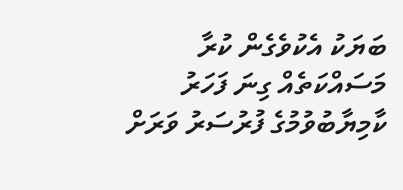ބަޔަކު އެކުވެގެން ކުރާ މަސައްކަތެއް ގިނަ ފަހަރު ކާމިޔާބުވުމުގެ ފުރުސަރު ވަރަށް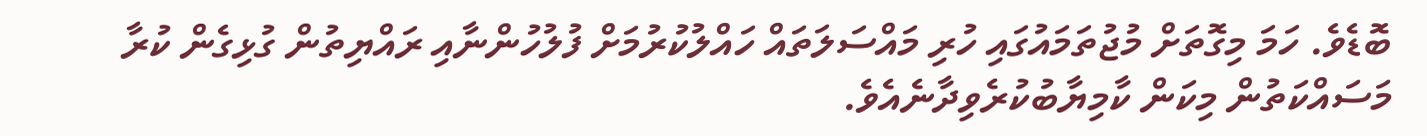ބޮޑެވެ. ހަމަ މިގޮތަށް މުޖުތަމައުގައި ހުރި މައްސަލަތައް ހައްލުކުރުމަށް ފުލުހުންނާއި ރައްޔިތުން ގުޅިގެން ކުރާ މަސައްކަތުން މިކަން ކާމިޔާބުކުރެވިދާނެއެވެ.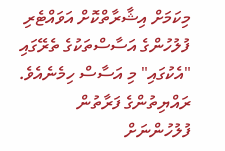މިކަމަށް އިޝާރާތްކޮށް އަވައްޓެރި ފުލުހުންގެ އަސާސްތަކުގެ ތެރޭގައި "އެކުގައި" މި އަސާސް ހިމެނެއެވެ. ރައްޔިތުންގެ ފަރާތުން ފުލުހުންނަށް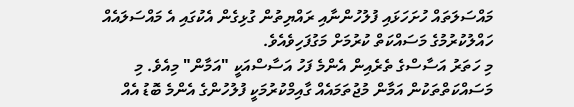މައްސަލަތައް ހުށަހަޅައި ފުލުހުންނާއި ރައްޔިތުން ގުޅިގެން އެކުގައި އެ މައްސަލައެއް ހައްލުކުރުމުގެ މަސައްކަތް ކުރުމަށް މަގުފަހިވެއެވެ.
މި ހަތަރު އަސާސްގެ ތެރެއިން އެންމެ ފަހު އަސާސްއަކީ "އަމާން" މިއެވެ. މި މަސައްކަތްތަކުން އަމާން މުޖުތަމައެއް ގާއިމްކުރުމަކީ ފުލުހުންގެ އެންމެ ބޮޑު އެއް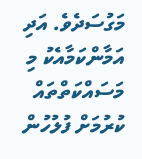މަގުސަދެވެ. އަދި އަމާންކަމާއެކު މި މަސައްކަތްތައް ކުރުމަށް ފުލުހުން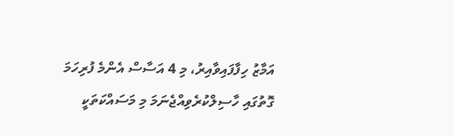އަމާޒު ހިފާފައިވާއިރު، މި 4 އަސާސް އެންމެ ފުރިހަމަ ގޮތުގައި ހާސިލްކުރެވިއްޖެނަމަ މި މަސައްކަތަކީ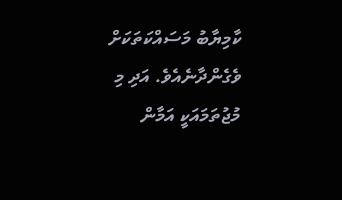ކާމިޔާބު މަސައްކަތަކަށް ވެގެންދާނެއެވެ. އަދި މި މުޖުތަމައަކީ އަމާން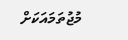މުޖުތަމައަކަށް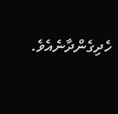ހެދިގެންދާނެއެވެ.